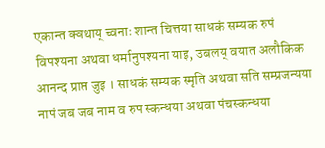एकान्त क्वथाय् च्वनाः शान्त चित्तया साधकं सम्यक रुपं विपश्यना अथवा धर्मानुपश्यना याइ, उबलय् वयात अलौकिक आनन्द प्राप्त जुइ । साधकं सम्यक स्मृति अथवा सति सम्प्रजन्यया नापं जब जब नाम व रुप स्कन्धया अथवा पंचस्कन्धया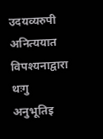उदयव्यरुपी अनित्ययात विपश्यनाद्वारा थःगु अनुभूतिइ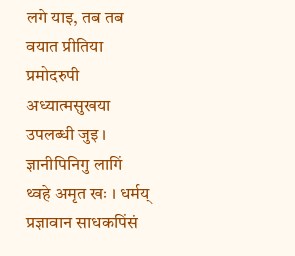लगे याइ, तब तब वयात प्रीतिया प्रमोदरुपी अध्यात्मसुखया उपलब्धी जुइ ।
ज्ञानीपिनिगु लागिं थ्वहे अमृत खः । धर्मय् प्रज्ञावान साधकपिंसं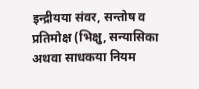इन्द्रीयया संवर, सन्तोष व प्रतिमोक्ष (भिक्षु, सन्यासिका अथवा साधकया नियम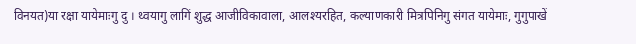विनयत)या रक्षा यायेमाःगु दु । थ्वयागु लागिं शुद्ध आजीविकावाला, आलश्यरहित, कल्याणकारी मित्रपिनिगु संगत यायेमाः, गुगुपाखें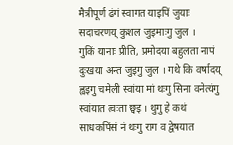मैत्रीपूर्ण ढंगं स्वागत याइपिं जुयाः सदाचरणय् कुशल जुइमाःगु जुल ।
गुकिं यानाः प्रीति, प्रमोदया बहुलता नापं दुःखया अन्त जुइगु जुल । गथे कि वर्षादय् ह्वइगु चमेली स्वांया मां थःगु सिना वनेत्यंगु स्वांयात त्वःता छ्वइ । थुगु हे कथं साधकपिंसं नं थःगु राग व द्वेषयात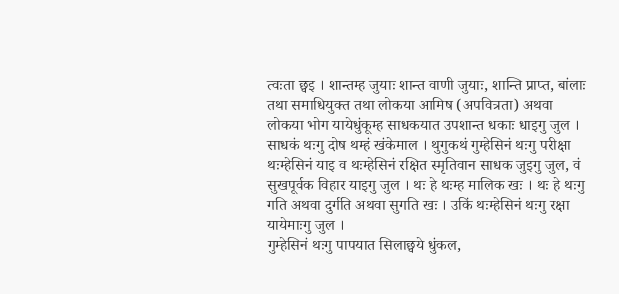त्वःता छ्वइ । शान्तम्ह जुयाः शान्त वाणी जुयाः, शान्ति प्राप्त, बांलाः तथा समाधियुक्त तथा लोकया आमिष (अपवित्रता) अथवा लोकया भोग यायेधुंकूम्ह साधकयात उपशान्त धकाः धाइगु जुल ।
साधकं थःगु दोष थम्हं खंकेमाल । थुगुकथं गुम्हेसिनं थःगु परीक्षा थःम्हेसिनं याइ व थःम्हेसिनं रक्षित स्मृतिवान साधक जुइगु जुल, वं सुखपूर्वक विहार याइगु जुल । थः हे थःम्ह मालिक खः । थः हे थःगु गति अथवा दुर्गति अथवा सुगति खः । उकिं थःम्हेसिनं थःगु रक्षा यायेमाःगु जुल ।
गुम्हेसिनं थःगु पापयात सिलाछ्वये धुंकल,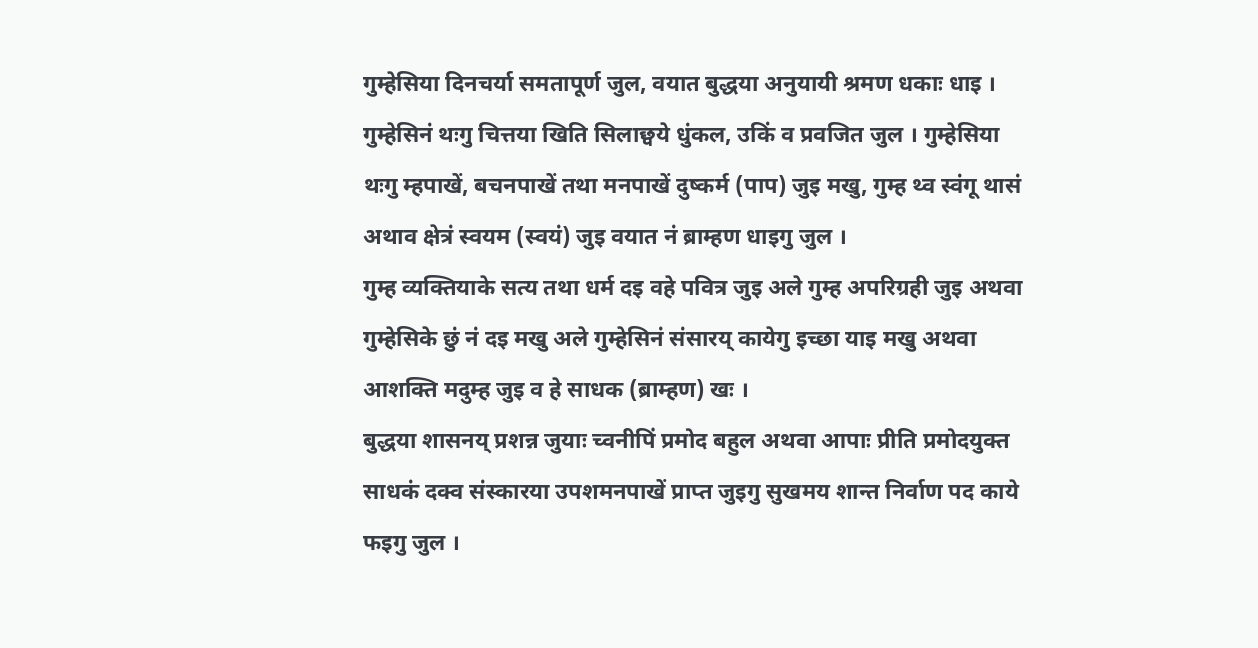गुम्हेसिया दिनचर्या समतापूर्ण जुल, वयात बुद्धया अनुयायी श्रमण धकाः धाइ । गुम्हेसिनं थःगु चित्तया खिति सिलाछ्वये धुंकल, उकिं व प्रवजित जुल । गुम्हेसिया थःगु म्हपाखें, बचनपाखें तथा मनपाखें दुष्कर्म (पाप) जुइ मखु, गुम्ह थ्व स्वंगू थासं अथाव क्षेत्रं स्वयम (स्वयं) जुइ वयात नं ब्राम्हण धाइगु जुल ।
गुम्ह व्यक्तियाके सत्य तथा धर्म दइ वहे पवित्र जुइ अले गुम्ह अपरिग्रही जुइ अथवा गुम्हेसिके छुं नं दइ मखु अले गुम्हेसिनं संसारय् कायेगु इच्छा याइ मखु अथवा आशक्ति मदुम्ह जुइ व हे साधक (ब्राम्हण) खः ।
बुद्धया शासनय् प्रशन्न जुयाः च्वनीपिं प्रमोद बहुल अथवा आपाः प्रीति प्रमोदयुक्त साधकं दक्व संस्कारया उपशमनपाखें प्राप्त जुइगु सुखमय शान्त निर्वाण पद काये फइगु जुल ।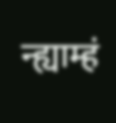न्ह्याम्हं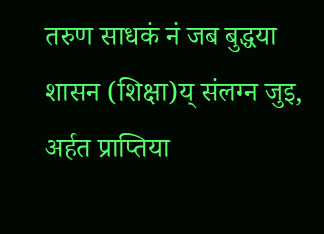तरुण साधकं नं जब बुद्धया शासन (शिक्षा)य् संलग्न जुइ, अर्हत प्राप्तिया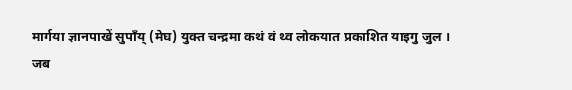मार्गया ज्ञानपाखें सुपाँय् (मेघ) युक्त चन्द्रमा कथं वं थ्व लोकयात प्रकाशित याइगु जुल ।
जब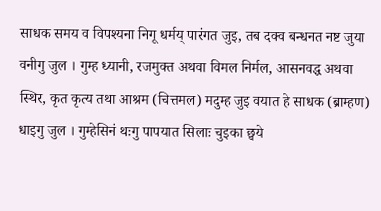साधक समय व विपश्यना निगू धर्मय् पारंगत जुइ, तब दक्व बन्धनत नष्ट जुया वनीगु जुल । गुम्ह ध्यानी, रजमुक्त अथवा विमल निर्मल, आसनवद्ध अथवा स्थिर, कृत कृत्य तथा आश्रम (चित्तमल) मदुम्ह जुइ वयात हे साधक (ब्राम्हण) धाइगु जुल । गुम्हेसिनं थःगु पापयात सिलाः चुइका छ्वये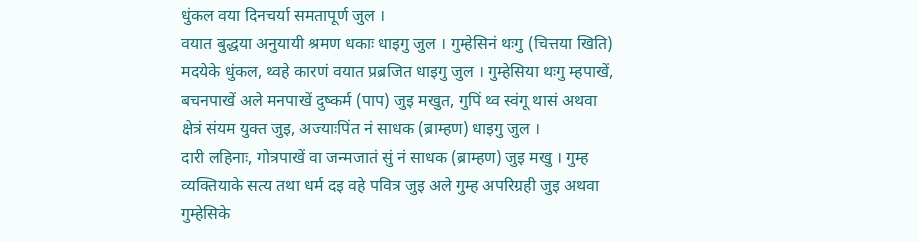धुंकल वया दिनचर्या समतापूर्ण जुल ।
वयात बुद्धया अनुयायी श्रमण धकाः धाइगु जुल । गुम्हेसिनं थःगु (चित्तया खिति) मदयेके धुंकल, थ्वहे कारणं वयात प्रब्रजित धाइगु जुल । गुम्हेसिया थःगु म्हपाखें, बचनपाखें अले मनपाखें दुष्कर्म (पाप) जुइ मखुत, गुपिं थ्व स्वंगू थासं अथवा क्षेत्रं संयम युक्त जुइ, अज्याःपिंत नं साधक (ब्राम्हण) धाइगु जुल ।
दारी लहिनाः, गोत्रपाखें वा जन्मजातं सुं नं साधक (ब्राम्हण) जुइ मखु । गुम्ह व्यक्तियाके सत्य तथा धर्म दइ वहे पवित्र जुइ अले गुम्ह अपरिग्रही जुइ अथवा गुम्हेसिके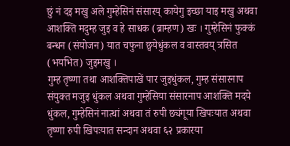छुं नं दइ मखु अले गुम्हेसिनं संसारय् कायेगु इच्छा याइ मखु अथवा आशक्ति मदुम्ह जुइ व हे साधक (ब्राम्हण) खः । गुम्हेसिनं फुक्कं बन्धन (संयोजन) यात चफुना छ्वयेधुंकल व वास्तवय् त्रसित (भयभित) जुइमखु ।
गुम्ह तृष्णा तथा आशक्तिपाखें पार जुइधुंकल, गुम्ह संसारनाप संयुक्त मजुइ धुंकल अथवा गुम्हेसिया संसारनाप आशक्ति मदये धुंकल, गुम्हेसिनं नात्थां अथवा तं रुपी छ्यंगूया खिपःयात अथवा तृष्णा रुपी खिपःयात सन्दान अथवा ६२ प्रकारया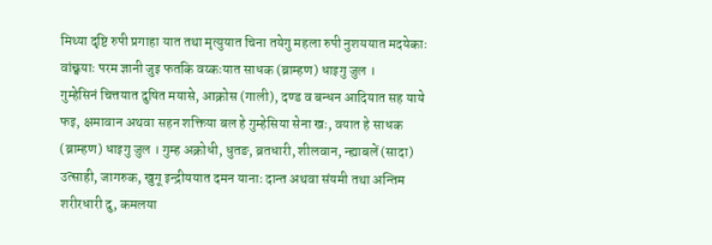मिथ्या दृष्टि रुपी प्रगाहा यात तथा मृत्युयात चिना तयेगु महला रुपी नुशययात मदयेकाः वांछ्वयाः परम ज्ञानी जुइ फतकि वय्कःयात साधक (ब्राम्हण) धाइगु जुल ।
गुम्हेसिनं चित्तयात दुषित मयासे, आक्रोस (गाली), दण्ड व बन्धन आदियात सह याये फइ, क्षमावान अथवा सहन शक्तिया बल हे गुम्हेसिया सेना खः, वयात हे साधक (ब्राम्हण) धाइगु जुल । गुम्ह अक्रोधी, धुतङ, ब्रतधारी, शीलवान, न्ह्याबलें (सादा) उत्साही, जागरुक, खुगू इन्द्रीययात दमन यानाः दान्त अथवा संयमी तथा अन्तिम शरीरधारी दु, कमलया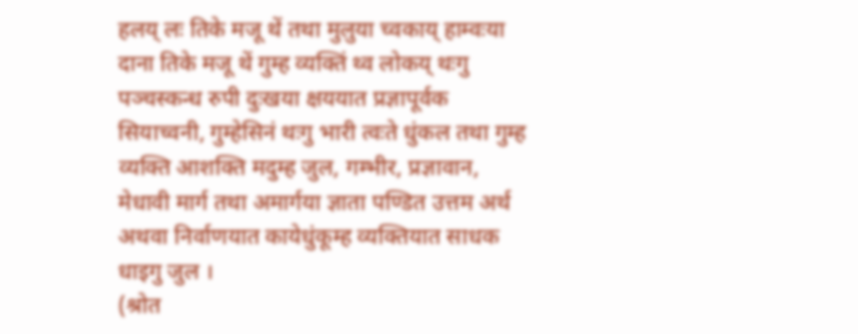हलय् लः तिके मजू थें तथा मुलुया च्वकाय् हाम्वःया दाना तिके मजू थें गुम्ह व्यक्तिं थ्व लोकय् थःगु पञ्चस्कन्ध रुपी दुःखया क्षययात प्रज्ञापूर्वक सियाच्वनी, गुम्हेसिनं थःगु भारी त्वःते धुंकल तथा गुम्ह व्यक्ति आशक्ति मदुम्ह जुल, गम्भीर, प्रज्ञावान, मेधावी मार्ग तथा अमार्गया ज्ञाता पण्डित उत्तम अर्थ अथवा निर्वाणयात कायेधुंकूम्ह व्यक्तियात साधक धाइगु जुल ।
(श्रोत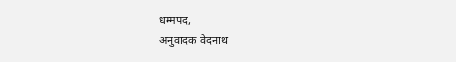धम्मपद,
अनुवादक वेदनाथ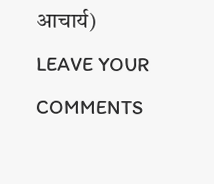आचार्य)
LEAVE YOUR COMMENTS